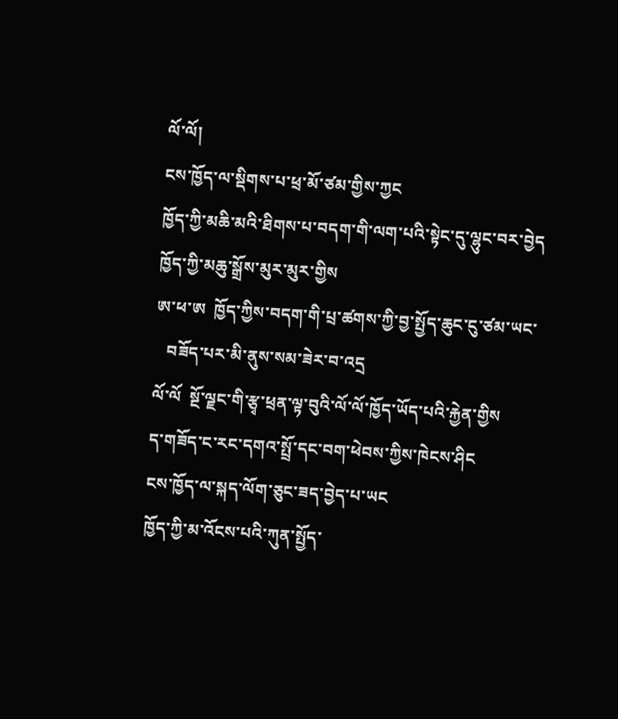ལོ་ལོ།
ངས་ཁྱོད་ལ་སྡིགས་པ་ཕྲ་མོ་ཙམ་གྱིས་ཀྱང
ཁྱོད་ཀྱི་མཆི་མའི་ཐིགས་པ་བདག་གི་ལག་པའི་སྟེང་དུ་ལྷུང་བར་བྱེད
ཁྱོད་ཀྱི་མཆུ་སྒྲོས་མུར་མུར་གྱིས
ཨ་ཕ་ཨ  ཁྱོད་ཀྱིས་བདག་གི་པྲ་ཚགས་ཀྱི་བྱ་སྤྱོད་ཆུང་ངུ་ཙམ་ཡང་
   བཟོད་པར་མི་ནུས་སམ་ཟེར་བ་འདྲ
ལོ་ལོ  སྔོ་ལྗང་གི་རྩྭ་ཕྲན་ལྟ་བུའི་ལོ་ལོ་ཁྱོད་ཡོད་པའི་རྐྱེན་གྱིས
ད་གཟོད་ང་རང་དགའ་སྤྲོ་དང་བག་ཕེབས་ཀྱིས་ཁེངས་ཤིང
ངས་ཁྱོད་ལ་སྐད་ལོག་ཅུང་ཟད་བྱེད་པ་ཡང
ཁྱོད་ཀྱི་མ་འོངས་པའི་ཀུན་སྤྱོད་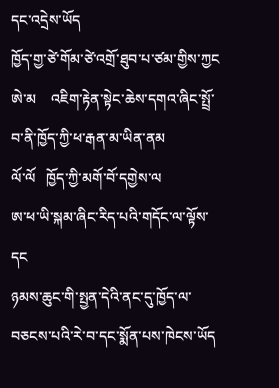དང་འདྲེས་ཡོད
ཁྱོད་གྱ་ཙེ་གོམ་ཙེ་འགྲོ་ཐུབ་པ་ཙམ་གྱིས་ཀྱང
ཨེ་མ    འཇིག་རྟེན་སྟེང་ཆེས་དགའ་ཞིང་སྤྲོ་བ་ནི་ཁྱོད་ཀྱི་ཕ་རྒན་མ་ཡིན་ནམ
ལོ་ལོ   ཁྱོད་ཀྱི་མགོ་བོ་དགྱེས་ལ
ཨ་ཕ་ཡི་སྐམ་ཞིང་རིད་པའི་གདོང་ལ་ལྟོས་དང
ཉམས་ཆུང་གི་སྤྱན་དེའི་ནང་དུ་ཁྱོད་ལ་བཅངས་པའི་རེ་བ་དང་སྨོན་པས་ཁེངས་ཡོད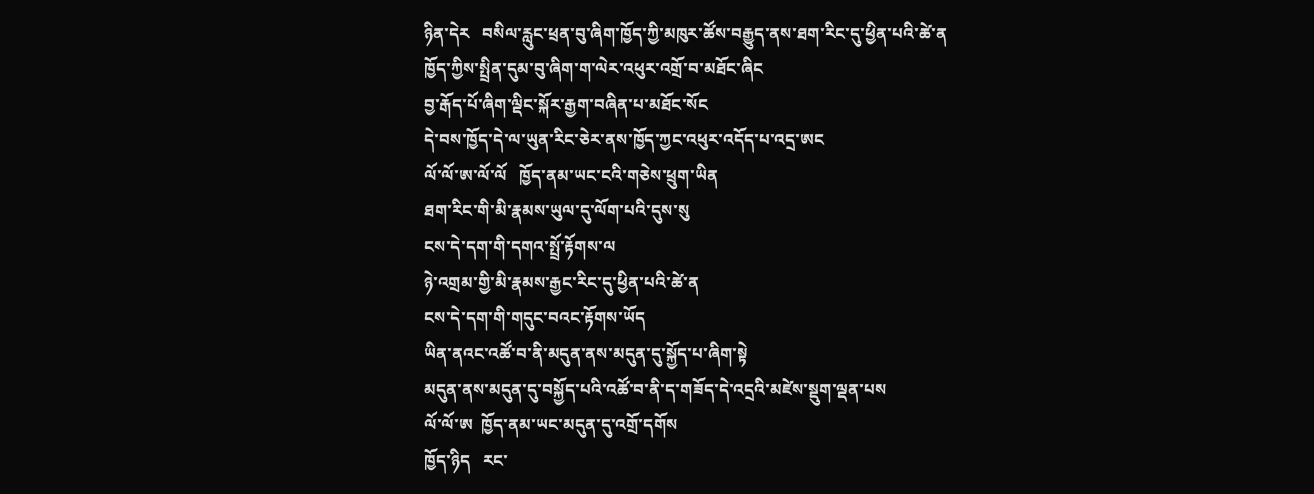ཉིན་དེར   བསིལ་རླུང་ཕྲན་བུ་ཞིག་ཁྱོད་ཀྱི་མཁུར་ཚོས་བརྒྱུད་ནས་ཐག་རིང་དུ་ཕྱིན་པའི་ཚེ་ན
ཁྱོད་ཀྱིས་སྤྲིན་དུམ་བུ་ཞིག་ག་ལེར་འཕུར་འགྲོ་བ་མཐོང་ཞིང
བྱ་རྒོད་པོ་ཞིག་ལྡིང་སྐོར་རྒྱག་བཞིན་པ་མཐོང་སོང
དེ་བས་ཁྱོད་དེ་ལ་ཡུན་རིང་ཅེར་ནས་ཁྱོད་ཀྱང་འཕུར་འདོད་པ་འདྲ་ཨང
ལོ་ལོ་ཨ་ལོ་ལོ   ཁྱོད་ནམ་ཡང་ངའི་གཅེས་ཕྲུག་ཡིན
ཐག་རིང་གི་མི་རྣམས་ཡུལ་དུ་ལོག་པའི་དུས་སུ
ངས་དེ་དག་གི་དགའ་སྤྲོ་རྟོགས་ལ
ཉེ་འགྲམ་གྱི་མི་རྣམས་རྒྱང་རིང་དུ་ཕྱིན་པའི་ཚེ་ན
ངས་དེ་དག་གི་གདུང་བའང་རྟོགས་ཡོད
ཡིན་ནའང་འཚོ་བ་ནི་མདུན་ནས་མདུན་དུ་སྐྱོད་པ་ཞིག་སྟེ
མདུན་ནས་མདུན་དུ་བསྐྱོད་པའི་འཚོ་བ་ནི་ད་གཟོད་དེ་འདྲའི་མཛེས་སྡུག་ལྡན་པས
ལོ་ལོ་ཨ  ཁྱོད་ནམ་ཡང་མདུན་དུ་འགྲོ་དགོས
ཁྱོད་ཉིད   རང་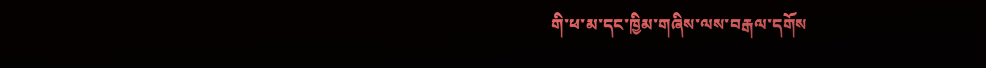གི་ཕ་མ་དང་ཁྱིམ་གཞིས་ལས་བརྒལ་དགོས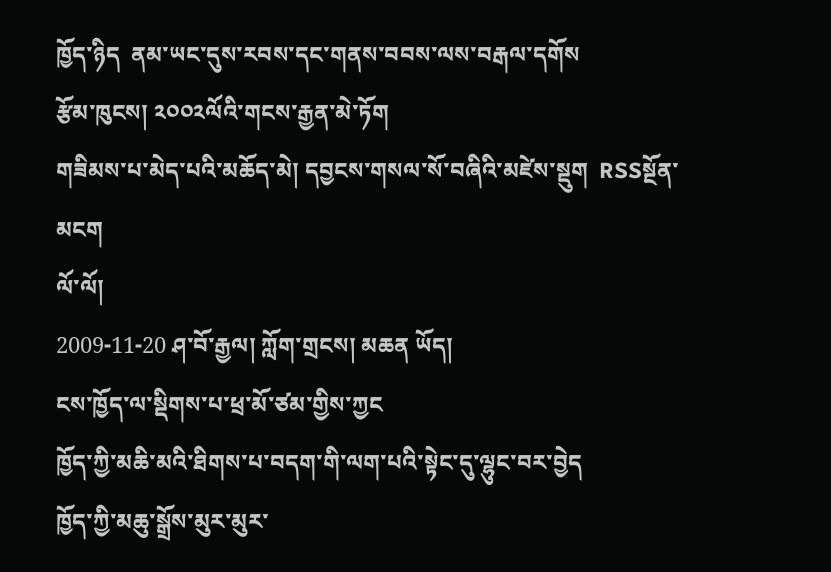ཁྱོད་ཉིད  ནམ་ཡང་དུས་རབས་དང་གནས་བབས་ལས་བརྒལ་དགོས
རྩོམ་ཁུངས། ༢༠༠༢ལོའི་གངས་རྒྱན་མེ་ཏོག
གཟིམས་པ་མེད་པའི་མཆོད་མེ། དབྱངས་གསལ་སོ་བཞིའི་མཛེས་སྡུག  RSSསྔོན་མངག
ལོ་ལོ།
2009-11-20 ཤ་བོ་རྒྱལ། ཀློག་གྲངས། མཆན ཡོད།
ངས་ཁྱོད་ལ་སྡིགས་པ་ཕྲ་མོ་ཙམ་གྱིས་ཀྱང
ཁྱོད་ཀྱི་མཆི་མའི་ཐིགས་པ་བདག་གི་ལག་པའི་སྟེང་དུ་ལྷུང་བར་བྱེད
ཁྱོད་ཀྱི་མཆུ་སྒྲོས་མུར་མུར་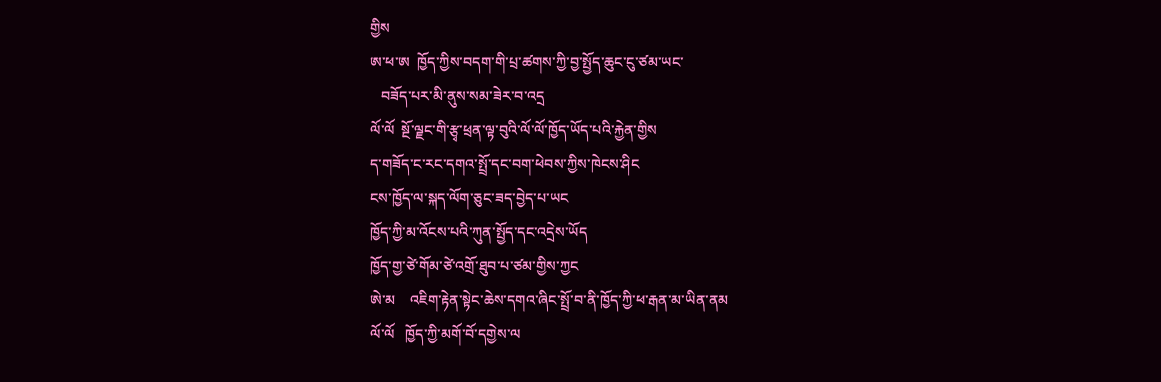གྱིས
ཨ་ཕ་ཨ  ཁྱོད་ཀྱིས་བདག་གི་པྲ་ཚགས་ཀྱི་བྱ་སྤྱོད་ཆུང་ངུ་ཙམ་ཡང་
   བཟོད་པར་མི་ནུས་སམ་ཟེར་བ་འདྲ
ལོ་ལོ  སྔོ་ལྗང་གི་རྩྭ་ཕྲན་ལྟ་བུའི་ལོ་ལོ་ཁྱོད་ཡོད་པའི་རྐྱེན་གྱིས
ད་གཟོད་ང་རང་དགའ་སྤྲོ་དང་བག་ཕེབས་ཀྱིས་ཁེངས་ཤིང
ངས་ཁྱོད་ལ་སྐད་ལོག་ཅུང་ཟད་བྱེད་པ་ཡང
ཁྱོད་ཀྱི་མ་འོངས་པའི་ཀུན་སྤྱོད་དང་འདྲེས་ཡོད
ཁྱོད་གྱ་ཙེ་གོམ་ཙེ་འགྲོ་ཐུབ་པ་ཙམ་གྱིས་ཀྱང
ཨེ་མ    འཇིག་རྟེན་སྟེང་ཆེས་དགའ་ཞིང་སྤྲོ་བ་ནི་ཁྱོད་ཀྱི་ཕ་རྒན་མ་ཡིན་ནམ
ལོ་ལོ   ཁྱོད་ཀྱི་མགོ་བོ་དགྱེས་ལ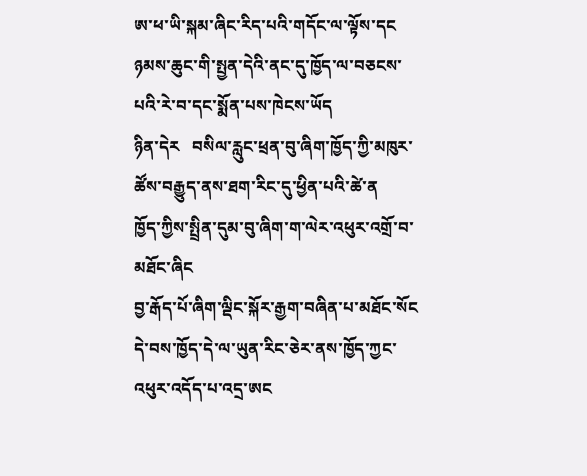ཨ་ཕ་ཡི་སྐམ་ཞིང་རིད་པའི་གདོང་ལ་ལྟོས་དང
ཉམས་ཆུང་གི་སྤྱན་དེའི་ནང་དུ་ཁྱོད་ལ་བཅངས་པའི་རེ་བ་དང་སྨོན་པས་ཁེངས་ཡོད
ཉིན་དེར   བསིལ་རླུང་ཕྲན་བུ་ཞིག་ཁྱོད་ཀྱི་མཁུར་ཚོས་བརྒྱུད་ནས་ཐག་རིང་དུ་ཕྱིན་པའི་ཚེ་ན
ཁྱོད་ཀྱིས་སྤྲིན་དུམ་བུ་ཞིག་ག་ལེར་འཕུར་འགྲོ་བ་མཐོང་ཞིང
བྱ་རྒོད་པོ་ཞིག་ལྡིང་སྐོར་རྒྱག་བཞིན་པ་མཐོང་སོང
དེ་བས་ཁྱོད་དེ་ལ་ཡུན་རིང་ཅེར་ནས་ཁྱོད་ཀྱང་འཕུར་འདོད་པ་འདྲ་ཨང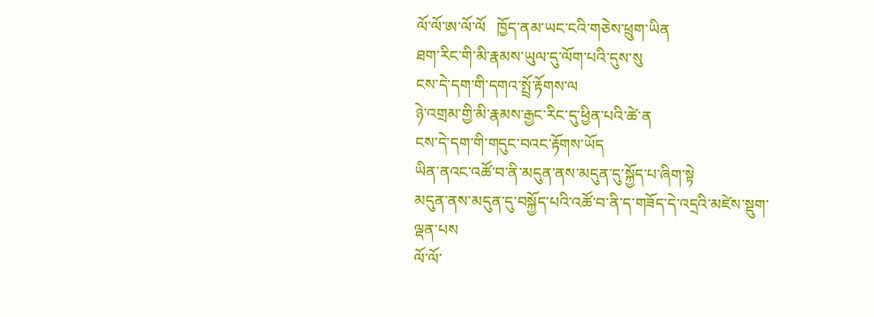ལོ་ལོ་ཨ་ལོ་ལོ   ཁྱོད་ནམ་ཡང་ངའི་གཅེས་ཕྲུག་ཡིན
ཐག་རིང་གི་མི་རྣམས་ཡུལ་དུ་ལོག་པའི་དུས་སུ
ངས་དེ་དག་གི་དགའ་སྤྲོ་རྟོགས་ལ
ཉེ་འགྲམ་གྱི་མི་རྣམས་རྒྱང་རིང་དུ་ཕྱིན་པའི་ཚེ་ན
ངས་དེ་དག་གི་གདུང་བའང་རྟོགས་ཡོད
ཡིན་ནའང་འཚོ་བ་ནི་མདུན་ནས་མདུན་དུ་སྐྱོད་པ་ཞིག་སྟེ
མདུན་ནས་མདུན་དུ་བསྐྱོད་པའི་འཚོ་བ་ནི་ད་གཟོད་དེ་འདྲའི་མཛེས་སྡུག་ལྡན་པས
ལོ་ལོ་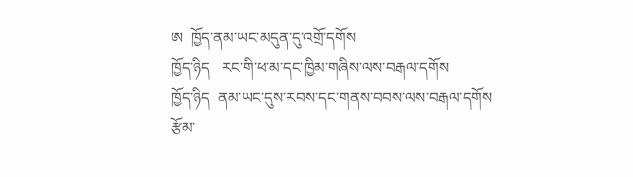ཨ  ཁྱོད་ནམ་ཡང་མདུན་དུ་འགྲོ་དགོས
ཁྱོད་ཉིད   རང་གི་ཕ་མ་དང་ཁྱིམ་གཞིས་ལས་བརྒལ་དགོས
ཁྱོད་ཉིད  ནམ་ཡང་དུས་རབས་དང་གནས་བབས་ལས་བརྒལ་དགོས
རྩོམ་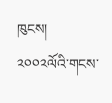ཁུངས། ༢༠༠༢ལོའི་གངས་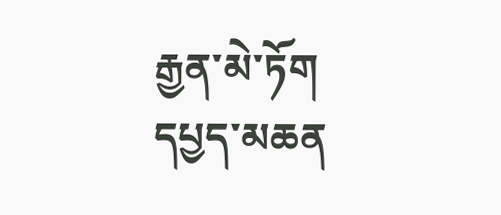རྒྱན་མེ་ཏོག
དཔྱད་མཆན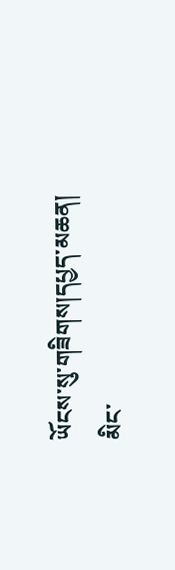ཡོངས་སུ་གཟིགས།དཔྱད་མཆན།
མིང་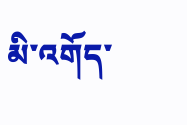མི་འགོད་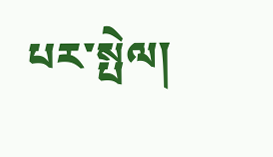པར་སྤེལ།